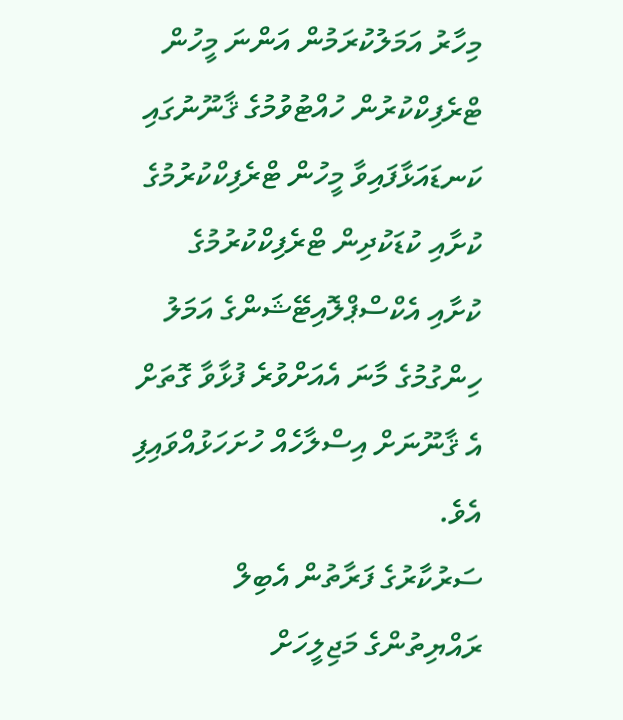މިހާރު އަމަލުކުރަމުން އަންނަ މީހުން ޓްރެފިކްކުރުން ހުއްޓުވުމުގެ ޤާނޫނުގައި ކަނޑައަޅާފައިވާ މީހުން ޓްރެފިކްކުރުމުގެ ކުށާއި ކުޑަކުދިން ޓްރެފިކްކުރުމުގެ ކުށާއި އެކްސްޕްލޮއިޓޭޝަންގެ އަމަލު ހިންގުމުގެ މާނަ އެއަށްވުރެ ފުޅާވާ ގޮތަށް އެ ޤާނޫނަށް އިސްލާހެއް ހުށަހަޅުއްވައިފި އެވެ.
ސަރުކާރުގެ ފަރާތުން އެބިލް ރައްޔިތުންގެ މަޖިލީހަށް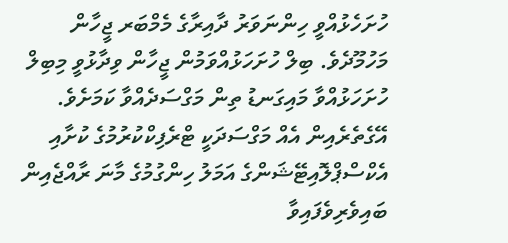ހުށަހެޅުއްވީ ހިންނަވަރު ދާއިރާގެ މެމްބަރ ޖީހާން މަހުމޫދެވެ. ބިލް ހުށަހަޅުއްވަމުން ޖީހާން ވިދާޅުވީ މިބިލް ހުށަހަޅުއްވާ މައިގަނޑު ތިން މަގްސަދެއްވާ ކަމަށެވެ.
އޭގެތެރެއިން އެއް މަގްސަދަކީ ޓްރެފިކްކުރުމުގެ ކުށާއި އެކްސްޕްލޮއިޓޭޝަންގެ އަމަލު ހިންގުމުގެ މާނަ ރާއްޖެއިން ބައިވެރިވެފައިވާ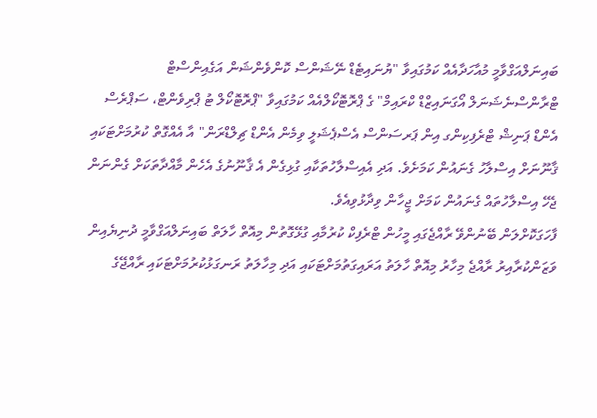ބައިނަލްއަގްވާމީ މުއާހަދާއެއް ކަމުގައިވާ "ޔުނައިޓެޑް ނޭޝަންސް ކޮންވެންޝަން އަގެއިންސްޓް ޓްރާންސްނެޝަނަލް އޯގަނައިޒްޑް ކްރައިމް" ގެ ޕްރޮޓޮކޯލްއެއް ކަމުގައިވާ "ޕްރޮޓޮކޯލް ޓު ޕްރިވެންޓް، ސަޕްރެސް އެންޑް ޕަނިޝް ޓްރެފިކިންގ އިން ޕަރސަންސް އެސްޕެޝަލީ ވިމެން އެންޑް ޗިލްޑްރަން" އާ އެއްގޮތް ކުރުމަށްޓަކައި ޤާނޫނަށް އިސްލާހު ގެނައުން ކަމަށެވެ. އަދި އެއިސްލާހުތަކާއި ގުޅިގެން އެ ޤާނޫނުގެ އެހެން މާއްދާތަކަށް ގެންނަން ޖެހޭ އިސްލާހުތައް ގެނައުން ކަމަށް ޖީހާން ވިދާޅުވިއެވެ.
ފާހަގަކޮށްލަން ބޭނުންވޭ ރާއްޖެގައި މީހުން ޓްރެފިކް ކުރުމާއި ގުޅޭގޮތުން މިއޮތް ހާލަތް ބައިނަލްއަގްވާމީ ދުނިޔެއިން ވަޒަންކުރާއިރު ރާއްޖެ މިހާރު މިއޮތް ހާލަތު އަރައިގަތުމަށްޓަކައި އަދި މިހާލަތު ރަނގަޅުކުރުމަށްޓަކައި ރާއްޖޭގެ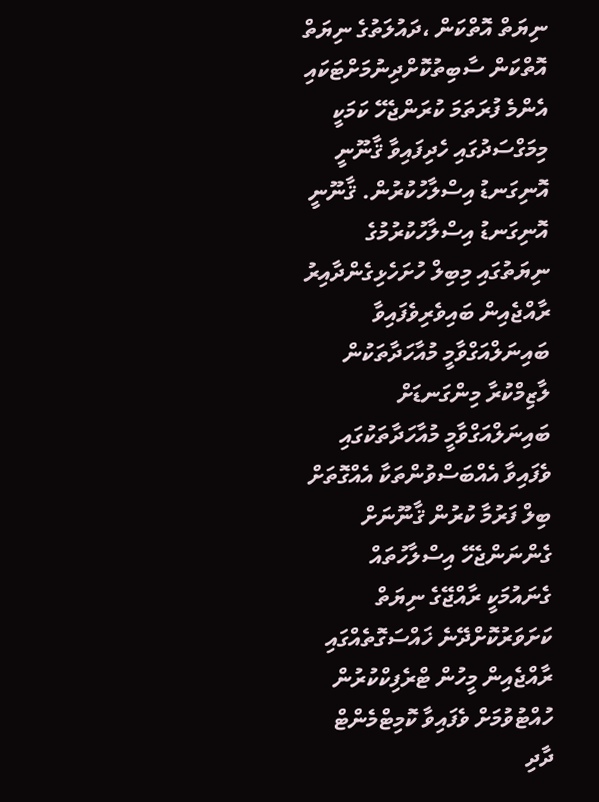ނިޔަތް އޮތްކަން ،ދައުލަތުގެ ނިޔަތް އޮތްކަން ސާބިތުކޮށްދިނުމަށްޓަކައި އެންމެ ފުރަތަމަ ކުރަންޖެހޭ ކަމަކީ މިމަގްސަދުގައި ހެދިފައިވާ ޤާނޫނީ އޮނިގަނޑު އިސްލާހުކުރުން. ޤާނޫނީ އޮނިގަނޑު އިސްލާހުކުރުމުގެ ނިޔަތުގައި މިބިލް ހުށަހެޅިގެންދާއިރު ރާއްޖެއިން ބައިވެރިވެފައިވާ ބައިނަލްއަގްވާމީ މުއާހަދާތަކުން ލާޒިމްކުރާ މިންގަނޑަށް ބައިނަލްއަގްވާމީ މުއާހަދާތަކުގައި ވެފައިވާ އެއްބަސްވުންތަކާ އެއްގޮތަށް ބިލް ފަރުމާ ކުރުން ޤާނޫނަށް ގެންނަންޖެހޭ އިސްލާހުތައް ގެނައުމަކީ ރާއްޖޭގެ ނިޔަތް ކަށަވަރުކޮށްދޭނެ ޚައްސަގޮތެއްގައި ރާއްޖެއިން މީހުން ޓްރެފިކްކުރުން ހުއްޓުވުމަށް ވެފައިވާ ކޮމިޓްމެންޓް ދާދި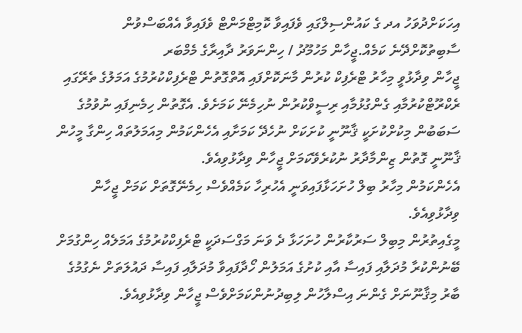އިހަކަށްދުވަހު އދ ގެ ކައުންސިލްގައި ވެފައިވާ ކޮމިޓްމަންޓް ވެފައިވާ އެއްބަސްވުން ސާބިތުކޮށްދޭނެ ކަމެއް.ޖީހާން މަހުމޫދު / ހިންނަވަރު ދާއިރާގެ މެމްބަރ
ޖީހާން ވިދާޅުވީ މިހާރު ޓްރެފިކް ކުރުން މާނަކޮށްފައި އޮތްގޮތުން ޓްރެފިކްކުރުމުގެ އަމަލުގެ ތެރޭގައި ރެކްރޫޓްކުރުމާއި ގެންގުޅުމާއި ރިސީވްކުރުން ނުހިމެނޭ ކަމަށެވެ. އެގޮތުން ހިމެނިފައި ނުވުމުގެ ސަބަބުން މިކުށްކުށަކީ ޤާނޫނީ ކުށަކަށް ނުހެދޭ ކަމަށާއި އެހެންކަމުން މިއަމަލުތައް ހިންގާ މީހުން ޤާނޫނީ ގޮތުން ޒިންމާދާރު ނުކުރެވޭކަމަށް ޖީހާން ވިދާޅުވިއެވެ.
އެހެންކަމުން މިހާރު ބިލް ހުށަހަޅާފައިވަނީ އެހުރިހާ ކަމެއްވެސް ހިމެނޭގޮތަށް ކަމަށް ޖީހާން ވިދާޅުވިއެވެ.
މީގެއިތުރުން މިބިލް ސަރުކާރުން ހުށަހަޅާ ދެ ވަނަ މަގްސަދަކީ ޓްރެފިކްކުރުމުގެ އަމަލެއް ހިންގުމަށް ބޭނުންކުރާ މުދަލާއި ފައިސާ އާއި ކުށުގެ އަމަލުން ހޯދާފައިވާ މުދަލާއި ފައިސާ ދައުލަތަށް ނެގުމުގެ ބާރު މިޤާނޫނަށް ގެންނަ އިސްލާހުން ލިބިދުނުންކަމަށްވެސް ޖީހާން ވިދާޅުވިއެވެ.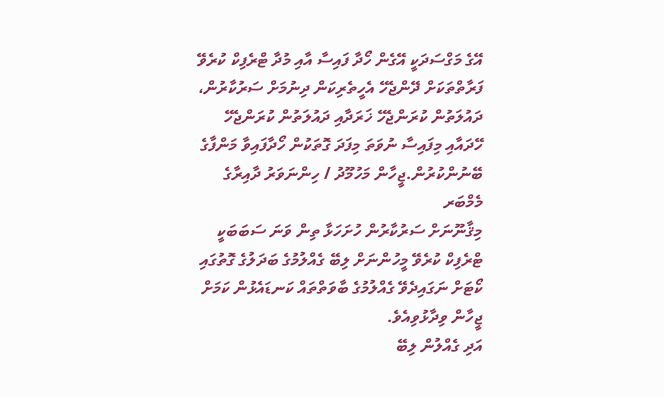އޭގެ މަގްސަދަކީ އޭގެން ހޯދާ ފައިސާ އާއި މުދާ ޓްރެފިކް ކުރެވޭ ފަރާތްތަކަށް ދޭންޖެހޭ އެހީތެރިކަން ދިނުމަށް ސަރުކާރުން، ދައުލަތުން ކުރަންޖެހޭ ޚަރަދާއި ދައުލަތުން ކުރަންޖެހޭ ހޭދައާއި މިފައިސާ ނުވަތަ މިފަދަ ގޮތަކުން ހޯދާފައިވާ މަންފާގެ ބޭނުންކުރުން.ޖީހާން މަހުމޫދު / ހިންނަވަރު ދާއިރާގެ މެމްބަރ
މިޤާނޫނަށް ސަރުކާރުން ހުށަހަޅާ ތިން ވަނަ ސަބަބަކީ ޓްރެފިކް ކުރެވޭ މީހުންނަށް ލިބޭ ގެއްލުމުގެ ބަދަލުގެ ގޮތުގައި ކޯޓަށް ނަގައިދެވޭ ގެއްލުމުގެ ބާވަތްތައް ކަނޑައެޅުން ކަމަށް ޖީހާން ވިދާޅުވިއެވެ.
އަދި ގެއްލުން ލިބޭ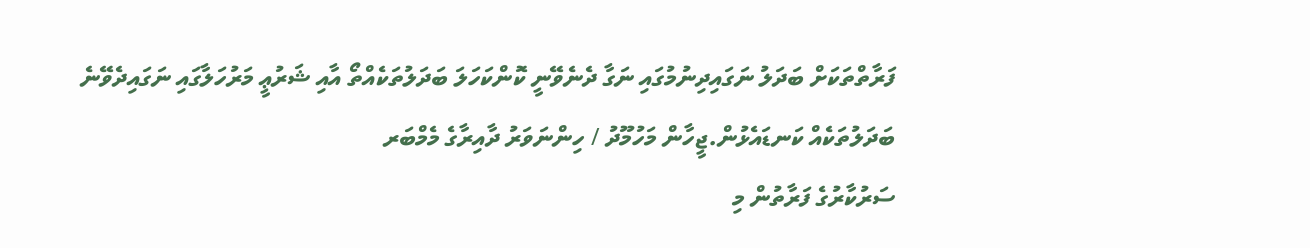ފަރާތްތަކަށް ބަދަލު ނަގައިދިނުމުގައި ނަގާ ދެނެވޭނީ ކޮންކަހަލަ ބަދަލުތަކެއްތޯ އާއި ޝަރުޢީ މަރުހަލާގައި ނަގައިދެވޭނެ ބަދަލުތަކެއް ކަނޑައެޅުން.ޖީހާން މަހުމޫދު / ހިންނަވަރު ދާއިރާގެ މެމްބަރ
ސަރުކާރުގެ ފަރާތުން މި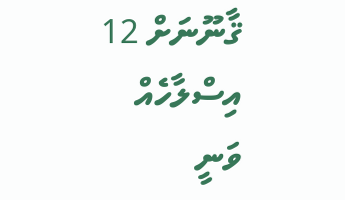ޤާނޫނަށް 12 އިސްލާހެއް ވަނީ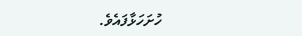ހުށަހަޅާފައެވެ.